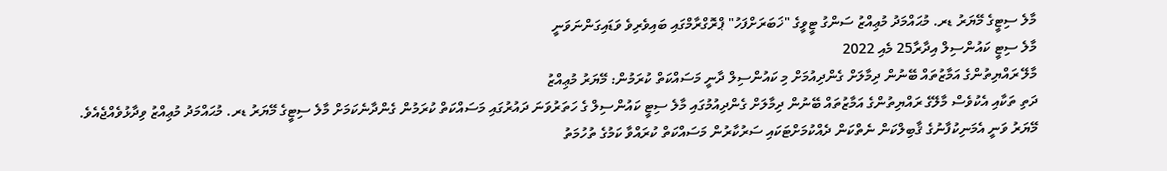މާލެ ސިޓީގެ މޭޔަރު ޑރ. މުޙައްމަދު މުޢިއްޒު ސަންގު ޓީވީގެ "ޚަބަރަށްފަހު" ޕްރޮގްރާމްގައި ބައިވެރިވެ ވަޑައިގަންނަވަނީ
މާލެ ސިޓީ ކައުންސިލް އިދާރާ25 މެއި 2022
މާލޭ ރައްޔިތުންގެ އަމާޒުތައް ބޭނުން ދިމާލަށް ގެންދިއުމަށް މި ކައުންސިލް ދާނީ މަސައްކަތް ކުރަމުން: މޭޔަރު މުޢިއްޒު
ދަތި ތަކާއި އެކުވެސް މާލޭގެ ރައްޔިތުންގެ އަމާޒުތައް ބޭނުން ދިމާލަށް ގެންދިއުމުގައި މާލެ ސިޓީ ކައުންސިލް ގެ ހަތަރުވަނަ ދައުރުގައި މަސައްކަތް ކުރަމުން ގެންދާނެކަމަށް މާލެ ސިޓީގެ މޭޔަރު ޑރ. މުޙައްމަދު މުޢިއްޒު ވިދާޅުވެއްޖެއެވެ.
މޭޔަރު ވަނީ އެމަނިކުފާނުގެ ޤާބިލްކަން ނެތްކަން ދެއްކުމަށްޓަކައި ސަރުކާރުން މަސައްކަތް ކުރައްވާ ކަމުގެ ތުހުމަތު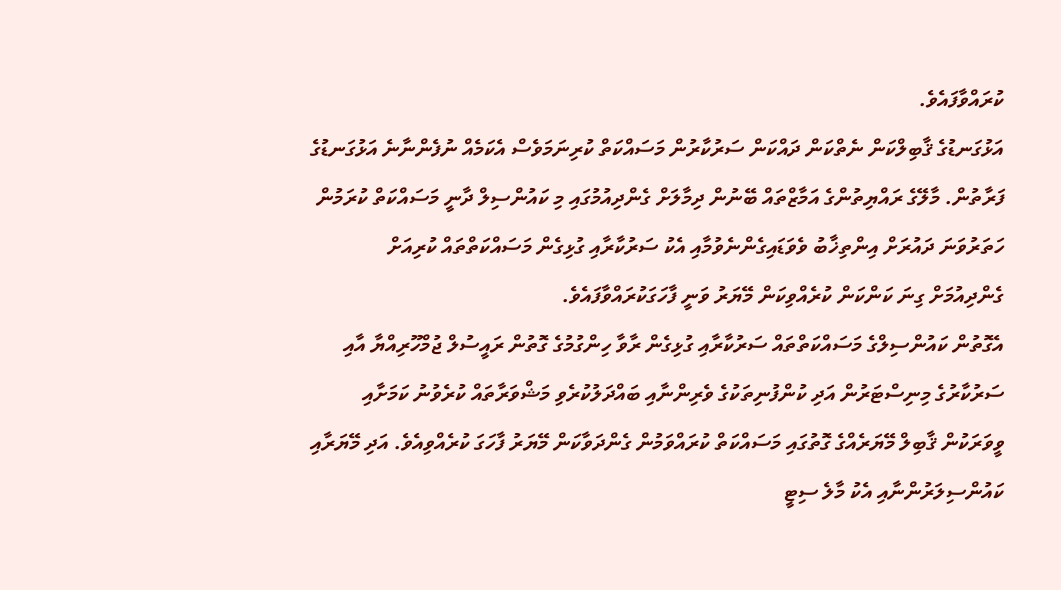ކުރައްވާފައެވެ.
އަޅުގަނޑުގެ ޤާބިލްކަން ނެތްކަން ދައްކަން ސަރުކާރުން މަސައްކަތް ކުރިނަމަވެސް އެކަމެއް ނުފެންނާނެ އަޅުގަނޑުގެ ފަރާތުން. މާލޭގެ ރައްޔިތުންގެ އަމާޒްތައް ބޭނުން ދިމާލަށް ގެންދިއުމުގައި މި ކައުންސިލް ދާނީ މަސައްކަތް ކުރަމުން
ހަތަރުވަނަ ދައުރަށް އިންތިޚާބު ވެވަޑައިގެންނެވުމާއި އެކު ސަރުކާރާއި ގުޅިގެން މަސައްކަތްތައް ކުރިއަށް ގެންދިއުމަށް ގިނަ ކަންކަން ކުރެއްވިކަން މޭޔަރު ވަނީ ފާހަގަކުރައްވާފައެވެ.
އެގޮތުން ކައުންސިލްގެ މަސައްކަތްތައް ސަރުކާރާއި ގުޅިގެން ރާވާ ހިންގުމުގެ ގޮތުން ރައީސުލް ޖުމްހޫރިއްޔާ އާއި ސަރުކާރުގެ މިނިސްޓަރުން އަދި ކުންފުނިތަކުގެ ވެރިންނާއި ބައްދަލުކުރެވި މަޝްވަރާތައް ކުރެވުނު ކަމަށާއި ވީވަރަކުން ޤާބިލް މޭޔަރެއްގެ ގޮތުގައި މަސައްކަތް ކުރައްވަމުން ގެންދަވާކަން މޭޔަރު ފާހަގަ ކުރެއްވިއެވެ. އަދި މޭޔަރާއި ކައުންސިލަރުންނާއި އެކު މާލެ ސިޓީ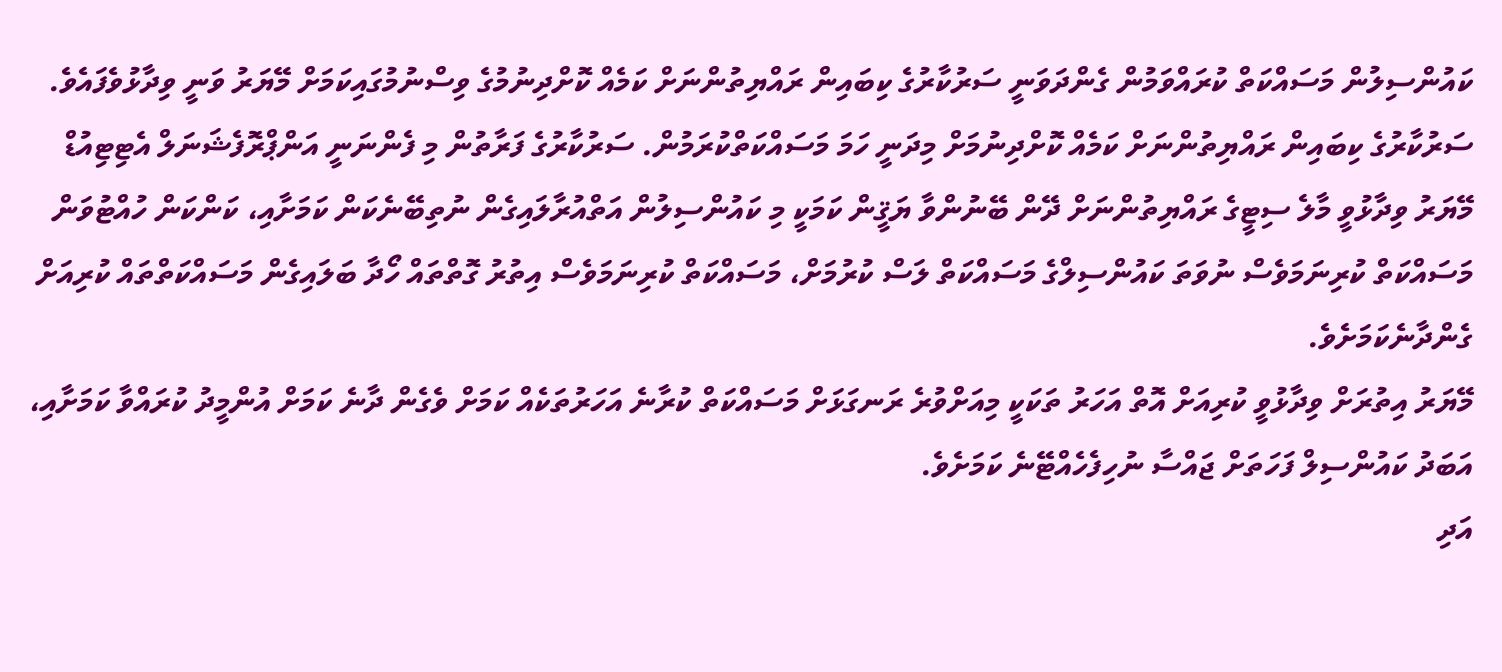ކައުންސިލުން މަސައްކަތް ކުރައްވަމުން ގެންދަވަނީ ސަރުކާރުގެ ކިބައިން ރައްޔިތުންނަށް ކަމެއް ކޮށްދިނުމުގެ ވިސްނުމުގައިކަމަށް މޭޔަރު ވަނީ ވިދާޅުވެފައެވެ.
ސަރުކާރުގެ ކިބައިން ރައްޔިތުންނަށް ކަމެއް ކޮށްދިނުމަށް މިދަނީ ހަމަ މަސައްކަތްކުރަމުން. ސަރުކާރުގެ ފަރާތުން މި ފެންނަނީ އަންޕްރޮފެޝަނަލް އެޓިޓިއުޑް
މޭޔަރު ވިދާޅުވީ މާލެ ސިޓީގެ ރައްޔިތުންނަށް ދޭން ބޭނުންވާ ޔަޤީން ކަމަކީ މި ކައުންސިލުން އަތްއުރާލައިގެން ނުތިބޭނެކަން ކަމަށާއި، ކަންކަން ހުއްޓުވަން މަސައްކަތް ކުރިނަމަވެސް ނުވަތަ ކައުންސިލްގެ މަސައްކަތް ލަސް ކުރުމަށް، މަސައްކަތް ކުރިނަމަވެސް އިތުރު ގޮތްތައް ހޯދާ ބަލައިގެން މަސައްކަތްތައް ކުރިއަށް ގެންދާނެކަމަށެވެ.
މޭޔަރު އިތުރަށް ވިދާޅުވީ ކުރިއަށް އޮތް އަހަރު ތަކަކީ މިއަށްވުރެ ރަނގަޅަށް މަސައްކަތް ކުރާނެ އަހަރުތަކެއް ކަމަށް ވެގެން ދާނެ ކަމަށް އުންމީދު ކުރައްވާ ކަމަށާއި، އަބަދު ކައުންސިލް ފަހަތަށް ޖައްސާ ނުހިފެހެއްޓޭނެ ކަމަށެވެ.
އަދި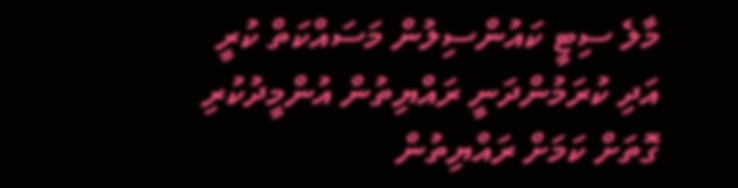މާލެ ސިޓީ ކައުންސިލުން މަސައްކަތް ކުރީ އަދި ކުރަމުންދަނީ ރައްޔިތުން އުންމީދުކުރި ގޮތަށް ކަމަށް ރައްޔިތުން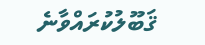ޤަބޫލުކުރައްވާނެ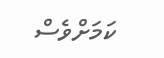ކަމަށްވެސް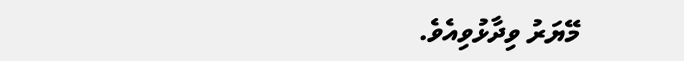މޭޔަރު ވިދާޅުވިއެވެ.